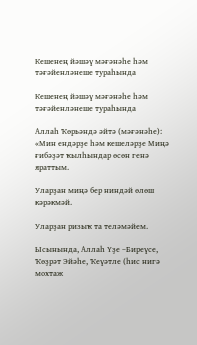Кешенең йәшәү мәғәнәһе һәм тәғәйенләнеше тураһында

Кешенең йәшәү мәғәнәһе һәм тәғәйенләнеше тураһында

Аллаһ Ҡөрьәндә әйтә (мәғәнәһе): «Мин ендәрҙе һәм кешеләрҙе Миңә ғибәҙәт ҡылһындар өсөн генә яраттым.

Уларҙан миңә бер ниндәй өлөш кәрәкмәй.

Уларҙан ризыҡ та теләмәйем.

Ысынында, Аллаһ Үҙе –Биреүсе, Ҡөҙрәт Эйәһе, Ҡеүәтле (һис нигә мохтаж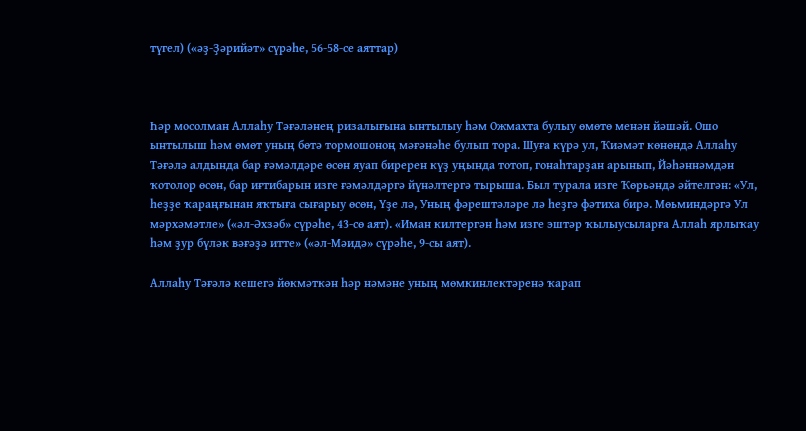түгел) («әҙ-Ҙәрийәт» сүрәһе, 56-58-се аяттар)



Һәр мосолман Аллаһу Тәғәләнең ризалығына ынтылыу һәм Ожмахта булыу өмөтө менән йәшәй. Ошо ынтылыш һәм өмөт уның бөтә тормошоноң мәғәнәһе булып тора. Шуға күрә ул, Ҡиәмәт көнөндә Аллаһу Тәғәлә алдында бар ғәмәлдәре өсөн яуап биререн күҙ уңында тотоп, гонаһтарҙан арынып, Йәһәннәмдән ҡотолор өсөн, бар иғтибарын изге ғәмәлдәргә йүнәлтергә тырыша. Был турала изге Ҡөрьәндә әйтелгән: «Ул, һеҙҙе ҡараңғынан яҡтыға сығарыу өсөн, Үҙе лә, Уның фәрештәләре лә һеҙгә фәтиха бирә. Мөьминдәргә Ул мәрхәмәтле» («әл-Әхзәб» сүрәһе, 43-сө аят). «Иман килтергән һәм изге эштәр ҡылыусыларға Аллаһ ярлыҡау һәм ҙур бүләк вәғәҙә итте» («әл-Мәидә» сүрәһе, 9-сы аят).

Аллаһу Тәғәлә кешегә йөкмәткән һәр нәмәне уның мөмкинлектәренә ҡарап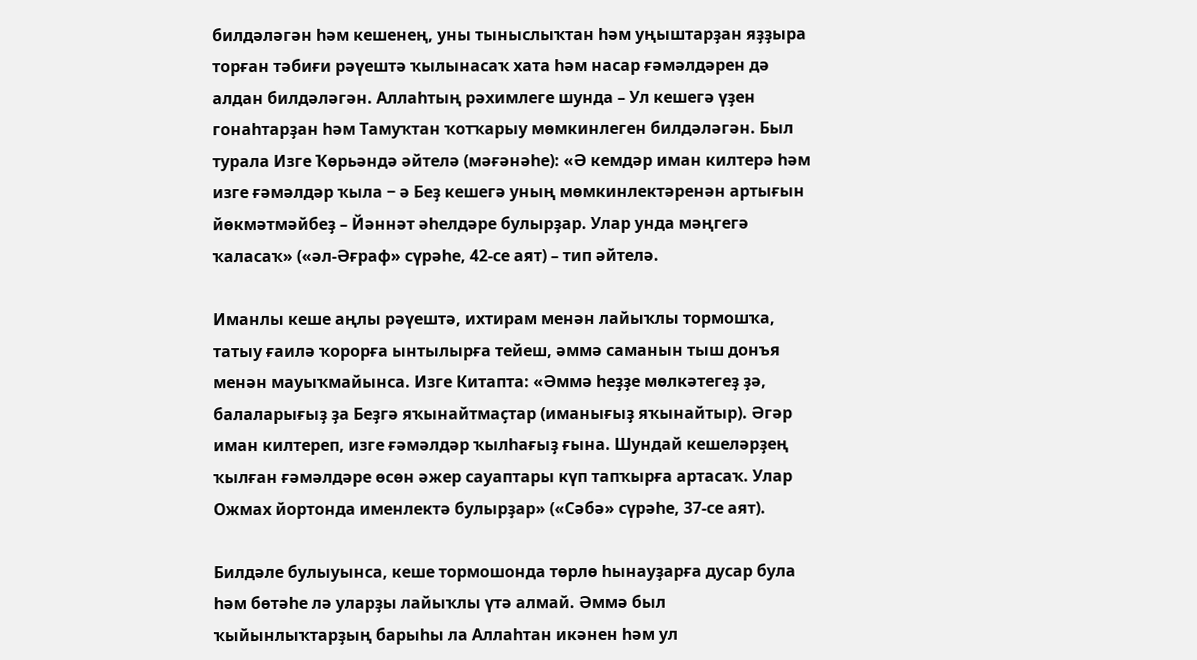билдәләгән һәм кешенең, уны тыныслыҡтан һәм уңыштарҙан яҙҙыра торған тәбиғи рәүештә ҡылынасаҡ хата һәм насар ғәмәлдәрен дә алдан билдәләгән. Аллаһтың рәхимлеге шунда – Ул кешегә үҙен гонаһтарҙан һәм Тамуҡтан ҡотҡарыу мөмкинлеген билдәләгән. Был турала Изге Ҡөрьәндә әйтелә (мәғәнәһе): «Ә кемдәр иман килтерә һәм изге ғәмәлдәр ҡыла − ә Беҙ кешегә уның мөмкинлектәренән артығын йөкмәтмәйбеҙ – Йәннәт әһелдәре булырҙар. Улар унда мәңгегә ҡаласаҡ» («әл-Әғраф» сүрәһе, 42-се аят) – тип әйтелә.

Иманлы кеше аңлы рәүештә, ихтирам менән лайыҡлы тормошҡа, татыу ғаилә ҡорорға ынтылырға тейеш, әммә саманын тыш донъя менән мауыҡмайынса. Изге Китапта: «Әммә һеҙҙе мөлкәтегеҙ ҙә, балаларығыҙ ҙа Беҙгә яҡынайтмаҫтар (иманығыҙ яҡынайтыр). Әгәр иман килтереп, изге ғәмәлдәр ҡылһағыҙ ғына. Шундай кешеләрҙең ҡылған ғәмәлдәре өсөн әжер сауаптары күп тапҡырға артасаҡ. Улар Ожмах йортонда именлектә булырҙар» («Сәбә» сүрәһе, 37-се аят).

Билдәле булыуынса, кеше тормошонда төрлө һынауҙарға дусар була һәм бөтәһе лә уларҙы лайыҡлы үтә алмай. Әммә был ҡыйынлыҡтарҙың барыһы ла Аллаһтан икәнен һәм ул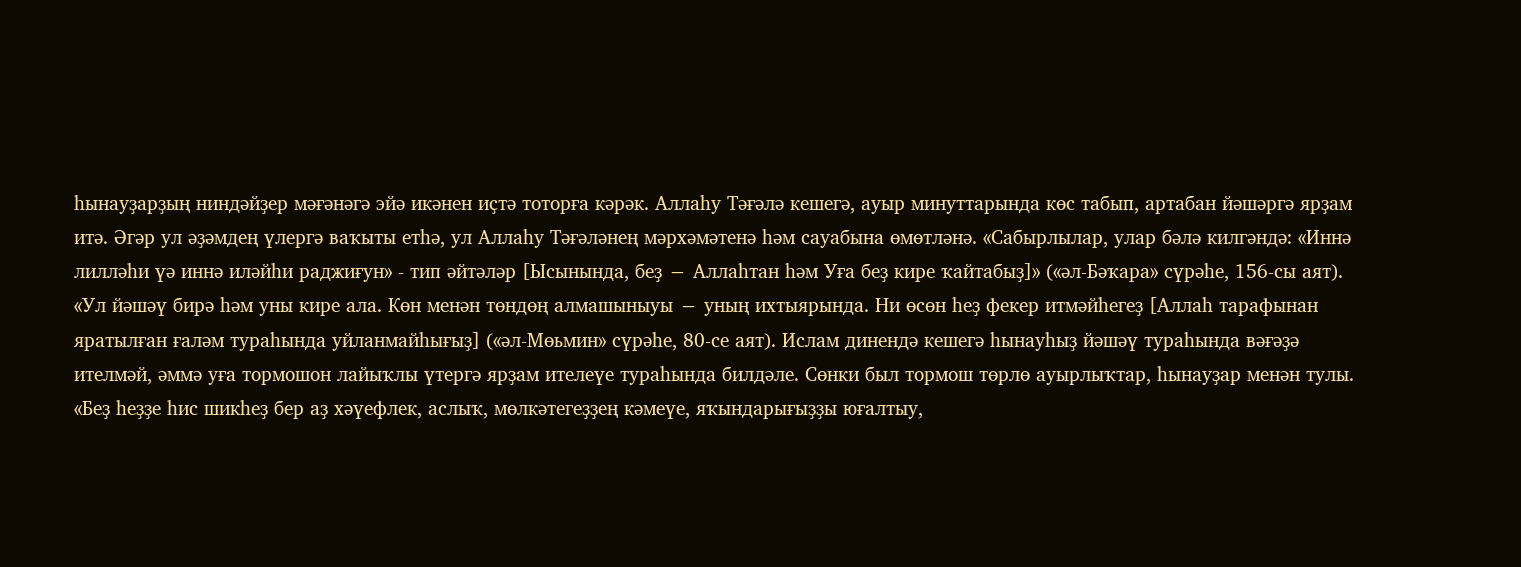һынауҙарҙың ниндәйҙер мәғәнәгә эйә икәнен иҫтә тоторға кәрәк. Аллаһу Тәғәлә кешегә, ауыр минуттарында көс табып, артабан йәшәргә ярҙам итә. Әгәр ул әҙәмдең үлергә ваҡыты етһә, ул Аллаһу Тәғәләнең мәрхәмәтенә һәм сауабына өмөтләнә. «Сабырлылар, улар бәлә килгәндә: «Иннә лилләһи үә иннә иләйһи раджиғун» - тип әйтәләр [Ысынында, беҙ − Аллаһтан һәм Уға беҙ кире ҡайтабыҙ]» («әл-Бәҡара» сүрәһе, 156-сы аят). «Ул йәшәү бирә һәм уны кире ала. Көн менән төндөң алмашыныуы − уның ихтыярында. Ни өсөн һеҙ фекер итмәйһегеҙ [Аллаһ тарафынан яратылған ғаләм тураһында уйланмайһығыҙ] («әл-Мөьмин» сүрәһе, 80-се аят). Ислам динендә кешегә һынауһыҙ йәшәү тураһында вәғәҙә ителмәй, әммә уға тормошон лайыҡлы үтергә ярҙам ителеүе тураһында билдәле. Сөнки был тормош төрлө ауырлыҡтар, һынауҙар менән тулы. «Беҙ һеҙҙе һис шикһеҙ бер аҙ хәүефлек, аслыҡ, мөлкәтегеҙҙең кәмеүе, яҡындарығыҙҙы юғалтыу,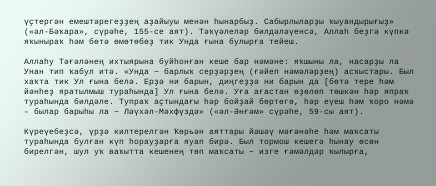үҫтергән емештәрегеҙҙең аҙайыуы менән һынарбыҙ. Сабырлыларҙы ҡыуандырығыҙ» («әл-Бәҡара», сүрәһе, 155-се аят). Тәҡүәлеләр билдәләүенсә, Аллаһ беҙгә күпкә яҡыныраҡ һәм бөтә өмөтөбөҙ тик Унда ғына булырға тейеш.

Аллаһу Тәғәләнең ихтыярына буйһонған кеше бар нәмәне: яҡшыны ла, насарҙы ла Унан тип ҡабул итә. «Унда − барлыҡ серҙәрҙең (ғәйеп нәмәләрҙең) асҡыстары. Был хаҡта тик Ул ғына белә. Ерҙә ни барын, диңгеҙҙә ни барын да [бөтә тере һәм йәнһеҙ яратылмыш тураһында] Ул ғына белә. Уға ағастан өҙөлөп төшкән һәр япраҡ тураһында билдәле. Тупраҡ аҫтындағы һәр бойҙай бөртөгө, һәр еүеш һәм ҡоро нәмә – былар барыһы ла − Ләүхәл-Мәхфүздә» («әл-Әнғәм» сүрәһе, 59-сы аят).

Күреүебеҙсә, үрҙә килтерелгән Ҡөрьән аяттары йәшәү мәғәнәһе һәм маҡсаты тураһында булған күп һорауҙарға яуап бирә. Был тормош кешегә һынау өсөн бирелгән, шул уҡ ваҡытта кешенең төп маҡсаты − изге ғәмәлдәр ҡылырға,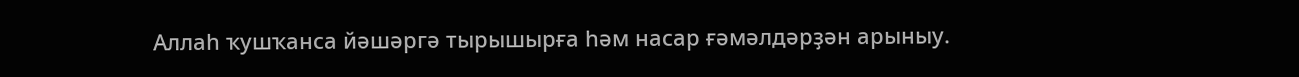Аллаһ ҡушҡанса йәшәргә тырышырға һәм насар ғәмәлдәрҙән арыныу.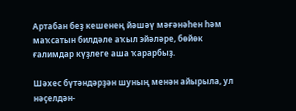Артабан беҙ кешенең йәшәү мәғәнәһен һәм маҡсатын билдәле аҡыл эйәләре, бөйөк ғалимдар күҙлеге аша ҡарарбыҙ.

Шәхес бүтәндәрҙән шуның менән айырыла, ул нәҫелдән-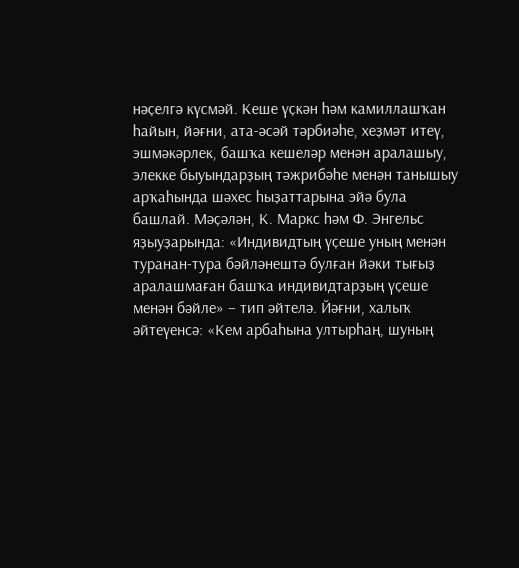нәҫелгә күсмәй. Кеше үҫкән һәм камиллашҡан һайын, йәғни, ата-әсәй тәрбиәһе, хеҙмәт итеү, эшмәкәрлек, башҡа кешеләр менән аралашыу, элекке быуындарҙың тәжрибәһе менән танышыу арҡаһында шәхес һыҙаттарына эйә була башлай. Мәҫәлән, К. Маркс һәм Ф. Энгельс яҙыуҙарында: «Индивидтың үҫеше уның менән туранан-тура бәйләнештә булған йәки тығыҙ аралашмаған башҡа индивидтарҙың үҫеше менән бәйле» − тип әйтелә. Йәғни, халыҡ әйтеүенсә: «Кем арбаһына ултырһаң, шуның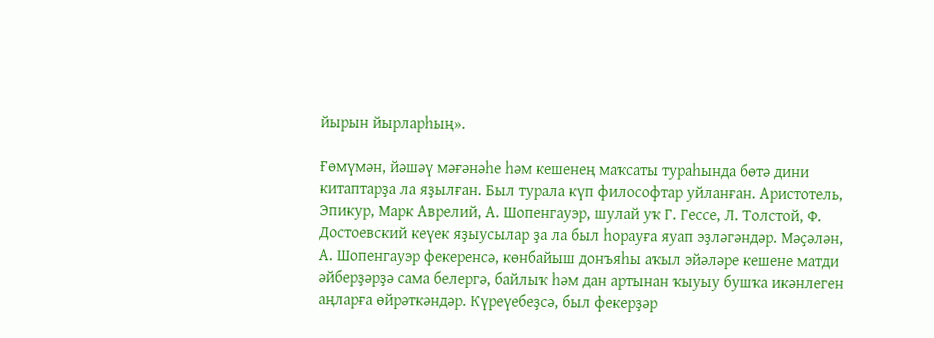йырын йырларһың».

Ғөмүмән, йәшәү мәғәнәһе һәм кешенең маҡсаты тураһында бөтә дини китаптарҙа ла яҙылған. Был турала күп философтар уйланған. Аристотель, Эпикур, Марк Аврелий, А. Шопенгауэр, шулай уҡ Г. Гессе, Л. Толстой, Ф. Достоевский кеүек яҙыусылар ҙа ла был һорауға яуап эҙләгәндәр. Мәҫәлән, А. Шопенгауэр фекеренсә, көнбайыш донъяһы аҡыл эйәләре кешене матди әйберҙәрҙә сама белергә, байлыҡ һәм дан артынан ҡыуыу бушҡа икәнлеген аңларға өйрәткәндәр. Күреүебеҙсә, был фекерҙәр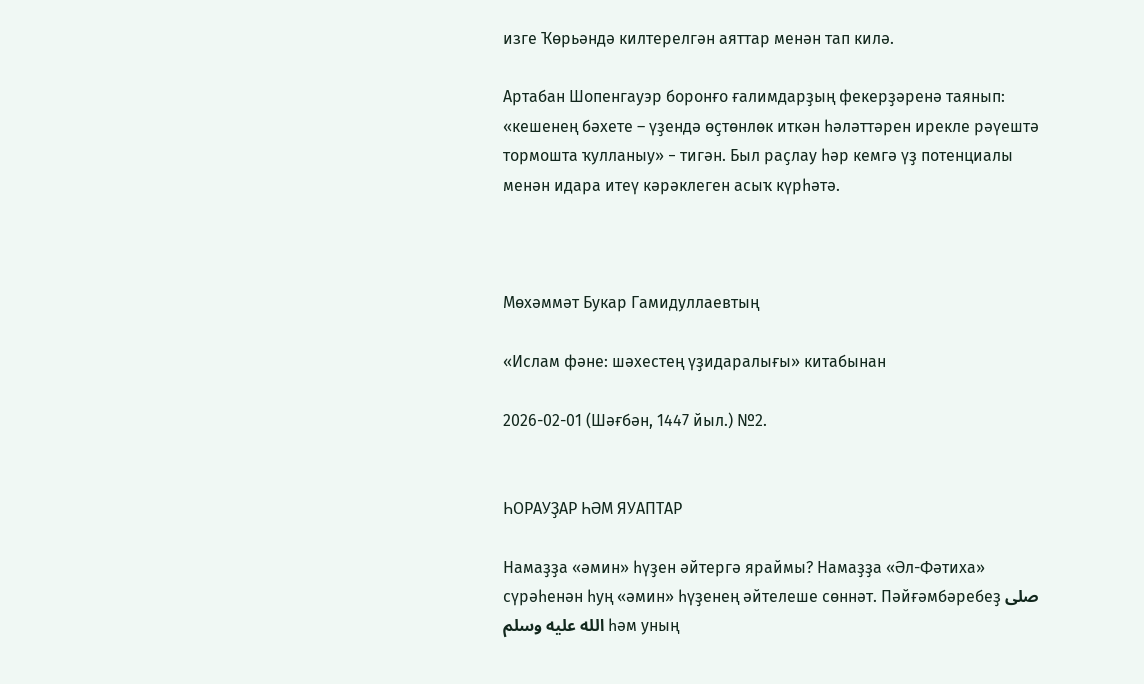изге Ҡөрьәндә килтерелгән аяттар менән тап килә.

Артабан Шопенгауэр боронғо ғалимдарҙың фекерҙәренә таянып: «кешенең бәхете – үҙендә өҫтөнлөк иткән һәләттәрен ирекле рәүештә тормошта ҡулланыу» − тигән. Был раҫлау һәр кемгә үҙ потенциалы менән идара итеү кәрәклеген асыҡ күрһәтә.



Мөхәммәт Букар Гамидуллаевтың

«Ислам фәне: шәхестең үҙидаралығы» китабынан

2026-02-01 (Шәғбән, 1447 йыл.) №2.


ҺОРАУҘАР ҺӘМ ЯУАПТАР

Намаҙҙа «әмин» һүҙен әйтергә яраймы? Намаҙҙа «Әл-Фәтиха» сүрәһенән һуң «әмин» һүҙенең әйтелеше сөннәт. Пәйғәмбәребеҙ صلى الله عليه وسلم һәм уның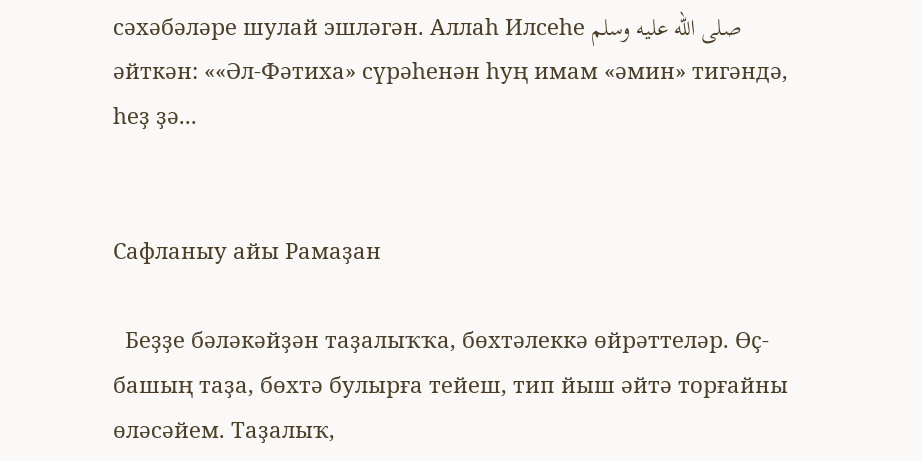сәхәбәләре шулай эшләгән. Аллаһ Илсеһе صلى الله عليه وسلم әйткән: ««Әл-Фәтиха» сүрәһенән һуң имам «әмин» тигәндә, һеҙ ҙә...


Сафланыу айы Рамаҙан

  Беҙҙе бәләкәйҙән таҙалыҡҡа, бөхтәлеккә өйрәттеләр. Өҫ-башың таҙа, бөхтә булырға тейеш, тип йыш әйтә торғайны өләсәйем. Таҙалыҡ,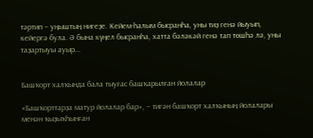тәртип – уңыштың нигеҙе. Кейем-һалым бысранһа, уны тиҙ генә йыуып, кейергә була. Ә бына күңел бысранһа, хатта бәләкәй генә тап төшһә лә, уны таҙартыуы ауыр...


Башҡорт халҡында бала тыуғас башҡарылған йолалар

«Башҡорттарҙа матур йолалар бар», – тигән башҡорт халҡының йолалары менән ҡыҙыҡһынған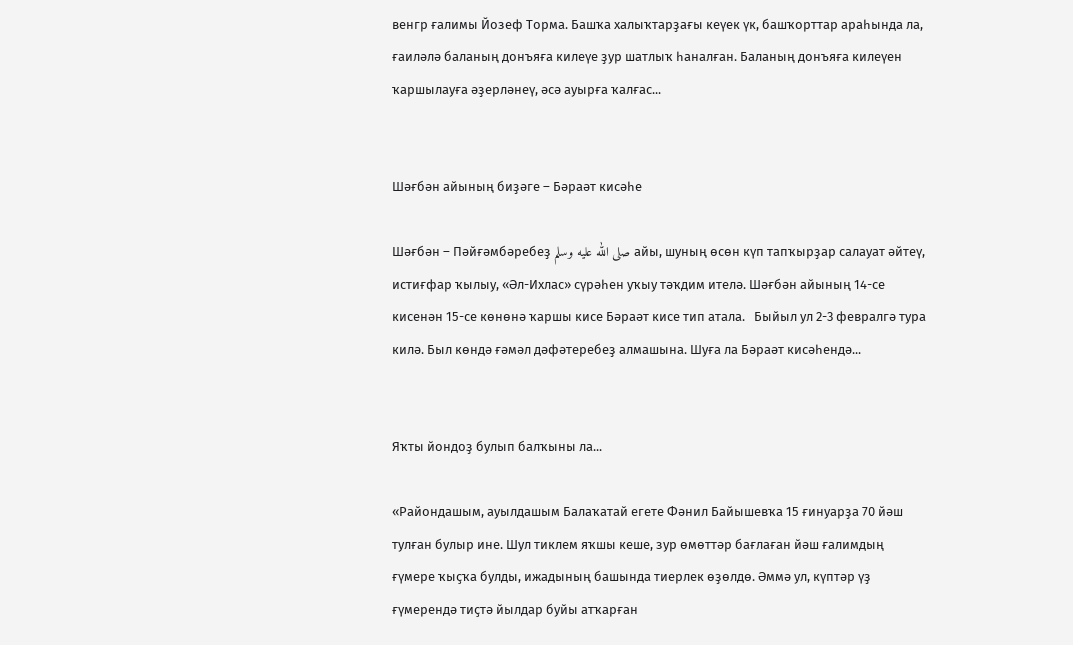венгр ғалимы Йозеф Торма. Башҡа халыҡтарҙағы кеүек үк, башҡорттар араһында ла, ғаиләлә баланың донъяға килеүе ҙур шатлыҡ һаналған. Баланың донъяға килеүен ҡаршылауға әҙерләнеү, әсә ауырға ҡалғас...


Шәғбән айының биҙәге – Бәраәт кисәһе

Шәғбән – Пәйғәмбәребеҙ صلى الله عليه وسلم айы, шуның өсөн күп тапҡырҙар салауат әйтеү, истиғфар ҡылыу, «Әл-Ихлас» сүрәһен уҡыу тәҡдим ителә. Шәғбән айының 14-се кисенән 15-се көнөнә ҡаршы кисе Бәраәт кисе тип атала.   Быйыл ул 2-3 февралгә тура килә. Был көндә ғәмәл дәфәтеребеҙ алмашына. Шуға ла Бәраәт кисәһендә...


Яҡты йондоҙ булып балҡыны ла...

«Райондашым, ауылдашым Балаҡатай егете Фәнил Байышевҡа 15 ғинуарҙа 70 йәш тулған булыр ине. Шул тиклем яҡшы кеше, зур өмөттәр бағлаған йәш ғалимдың ғүмере ҡыҫҡа булды, ижадының башында тиерлек өҙөлдө. Әммә ул, күптәр үҙ ғүмерендә тиҫтә йылдар буйы атҡарған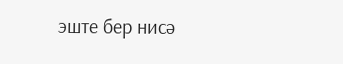эште бер нисә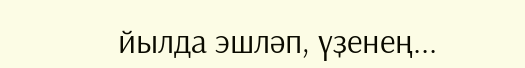йылда эшләп, үҙенең...